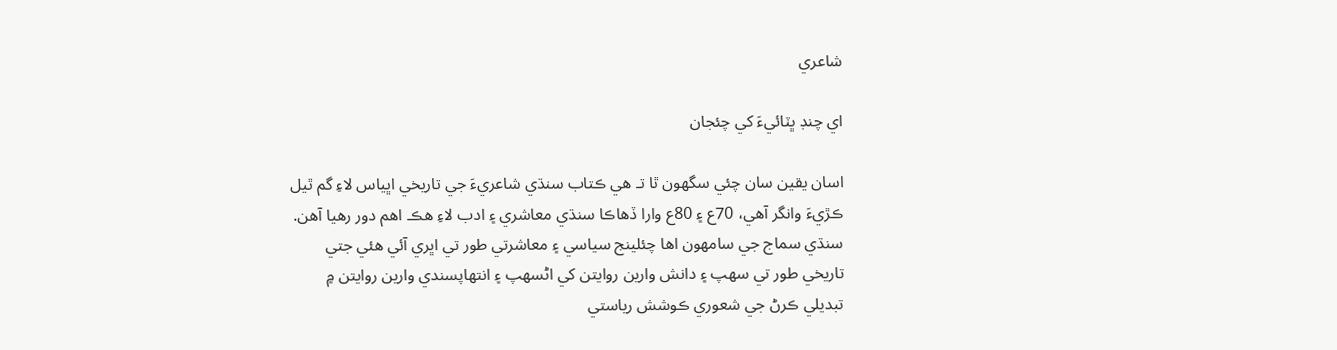شاعري

اي چنڊ ڀٽائيءَ کي چئجان

اسان يقين سان چئي سگھون ٿا تـ هي ڪتاب سنڌي شاعريءَ جي تاريخي اڀياس لاءِ گم ٿيل ڪڙيءَ وانگر آهي، 70ع ۽ 80ع وارا ڏهاڪا سنڌي معاشري ۽ ادب لاءِ هڪ اهم دور رهيا آهن. سنڌي سماج جي سامهون اها چئلينج سياسي ۽ معاشرتي طور تي اڀري آئي هئي جتي تاريخي طور تي سهپ ۽ دانش وارين روايتن کي اڻسهپ ۽ انتهاپسندي وارين روايتن ۾ تبديلي ڪرڻ جي شعوري ڪوشش رياستي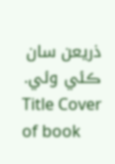ذريعن سان ڪئي وئي.
Title Cover of book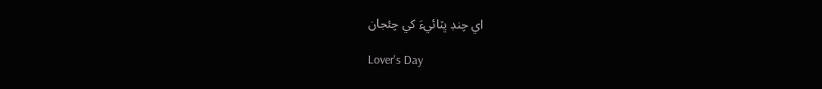اي چنڊ ڀٽائيءَ کي چئجان

Lover's Day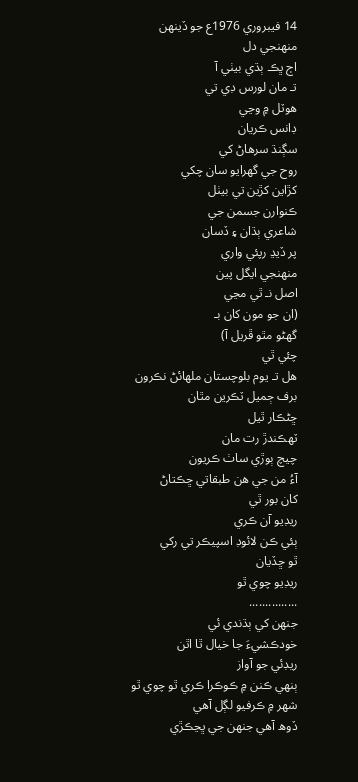14 فيبروري 1976ع جو ڏينهن
منهنجي دل
اڄ ڀڪ ٻڌي بيٺي آ
تـ مان لورس ڊي تي
هوٽل ۾ وڃي
ڊانس ڪريان
سڳنڌ سرهاڻ کي
روح جي گھرايو سان چکي
کڙاين کڙين تي بيٺل
ڪنوارن جسمن جي
شاعري ٻڌان ۽ ڏسان
پر ڏيڍ رپئي واري
منهنجي ايگل پين
اصل نـ ٿي مڃي
(ان جو مون کان بـ
گھڻو مٿو ڦريل آ)
چئي ٿي
هل تـ يوم بلوچستان ملهائڻ نڪرون
برف ڄميل ٽڪرين مٿان
ڇڻڪار ٿيل
ٽهڪندڙ رت مان
چيچ ٻوڙي ساٺ ڪريون
آءُ من جي هن طبقاتي ڇڪتاڻ
کان بور ٿي
ريڊيو آن ڪري
ٻئي ڪن لائوڊ اسپيڪر تي رکي
ٿو ڇڏيان
ريڊيو چوي ٿو
...............
جنهن کي ٻڌندي ئي
خودڪشيءَ جا خيال ٿا اٿن
ريڊئي جو آواز
ٻنهي ڪنن ۾ ڪوڪرا ڪري ٿو چوي ٿو
شهر ۾ ڪرفيو لڳل آهي
ڏوھ آهي جنهن جي ڀڃڪڙي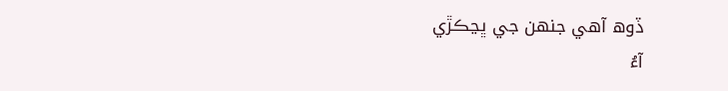ڏوھ آهي جنهن جي ڀڃڪڙي
آءُ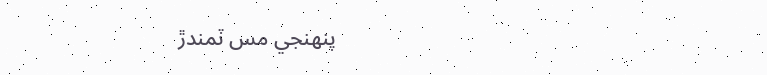پنهنجي مس ٽمندڙ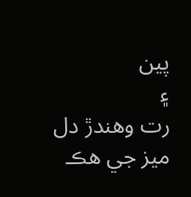پين
۽
رت وهندڙ دل
ميز جي هڪ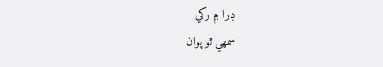ڊرا ۾ رکي
سمهي ٿو پوان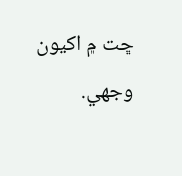ڇت ۾ اکيون وجھي.